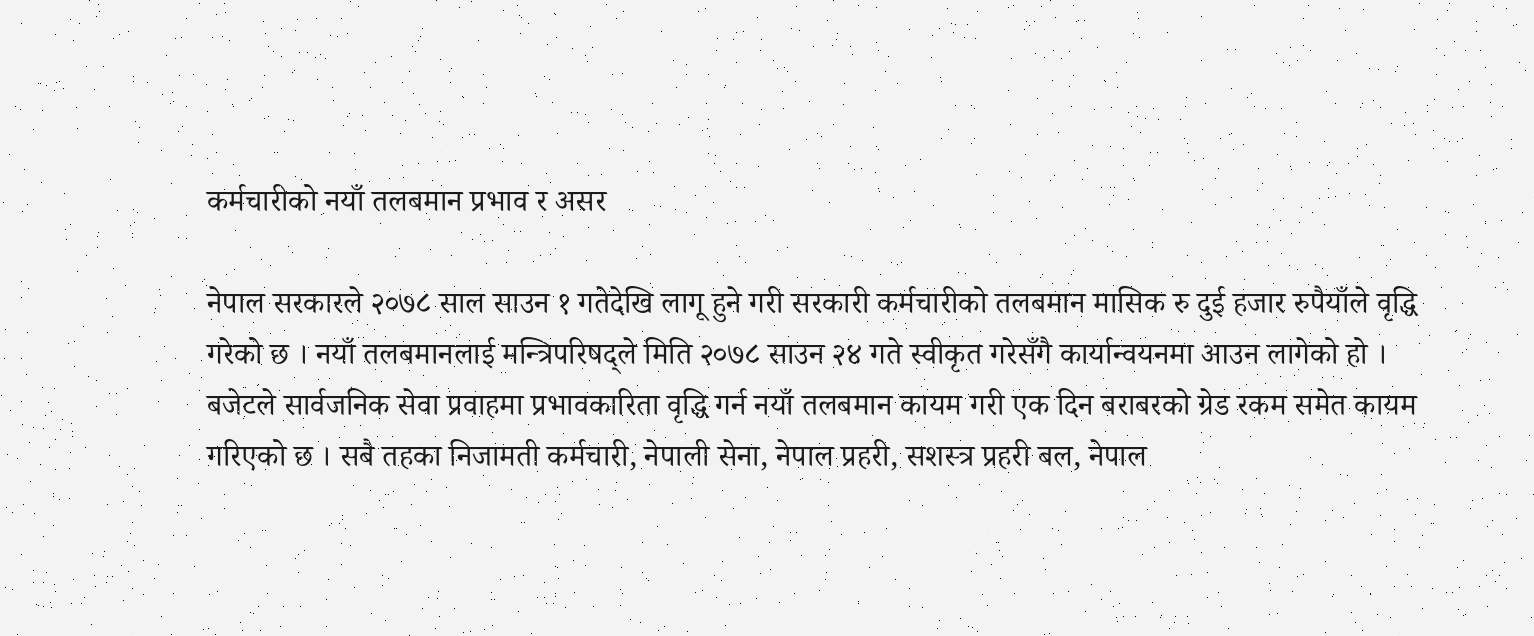कर्मचारीको नयाँ तलबमान प्रभाव र असर

नेपाल सरकारले २०७८ साल साउन १ गतेदेखि लागू हुने गरी सरकारी कर्मचारीको तलबमान मासिक रु दुई हजार रुपैयाँले वृद्धि गरेको छ । नयाँ तलबमानलाई मन्त्रिपरिषद्ले मिति २०७८ साउन २४ गते स्वीकृत गरेसँगै कार्यान्वयनमा आउन लागेको हो । बजेटले सार्वजनिक सेवा प्रवाहमा प्रभावकारिता वृद्धि गर्न नयाँ तलबमान कायम गरी एक दिन बराबरको ग्रेड रकम समेत कायम गरिएको छ । सबै तहका निजामती कर्मचारी, नेपाली सेना, नेपाल प्रहरी, सशस्त्र प्रहरी बल, नेपाल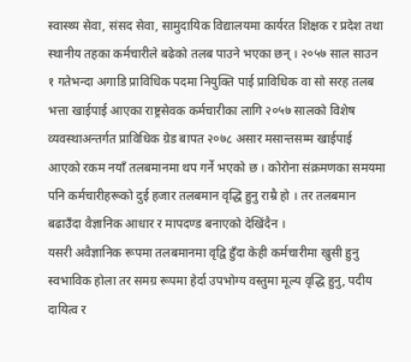स्वास्थ्य सेवा, संसद सेवा, सामुदायिक विद्यालयमा कार्यरत शिक्षक र प्रदेश तथा स्थानीय तहका कर्मचारीले बढेको तलब पाउने भएका छन् । २०५७ साल साउन १ गतेभन्दा अगाडि प्राविधिक पदमा नियुक्ति पाई प्राविधिक वा सो सरह तलब भत्ता खाईपाई आएका राष्ट्रसेवक कर्मचारीका लागि २०५७ सालको विशेष व्यवस्थाअन्तर्गत प्राविधिक ग्रेड बापत २०७८ असार मसान्तसम्म खाईपाई आएको रकम नयाँ तलबमानमा थप गर्ने भएको छ । कोरोना संक्रमणका समयमा पनि कर्मचारीहरूको दुई हजार तलबमान वृद्धि हुनु राम्रै हो । तर तलबमान बढाउँदा वैज्ञानिक आधार र मापदण्ड बनाएको देखिंदैन ।
यसरी अवैज्ञानिक रूपमा तलबमानमा वृद्वि हुँदा केही कर्मचारीमा खुसी हुनु स्वभाविक होला तर समग्र रूपमा हेर्दा उपभोग्य वस्तुमा मूल्य वृद्धि हुनु, पदीय दायित्व र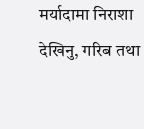मर्यादामा निराशा देखिनु, गरिब तथा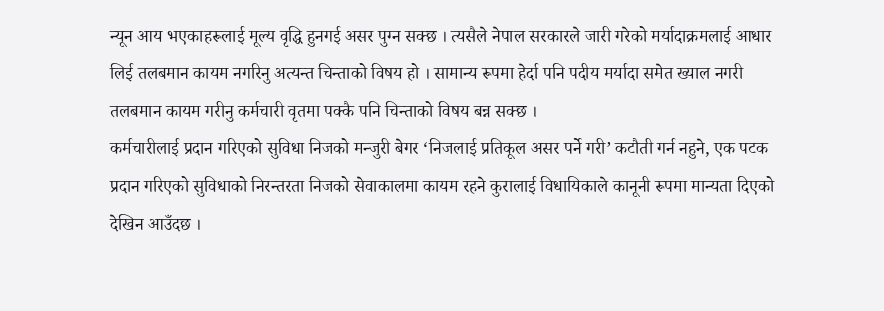न्यून आय भएकाहरूलाई मूल्य वृद्धि हुनगई असर पुग्न सक्छ । त्यसैले नेपाल सरकारले जारी गरेको मर्यादाक्रमलाई आधार लिई तलबमान कायम नगरिनु अत्यन्त चिन्ताको विषय हो । सामान्य रूपमा हेर्दा पनि पदीय मर्यादा समेत ख्याल नगरी तलबमान कायम गरीनु कर्मचारी वृतमा पक्कै पनि चिन्ताको विषय बन्न सक्छ ।
कर्मचारीलाई प्रदान गरिएको सुविधा निजको मन्जुरी बेगर ‘निजलाई प्रतिकूल असर पर्ने गरी’ कटौती गर्न नहुने, एक पटक प्रदान गरिएको सुविधाको निरन्तरता निजको सेवाकालमा कायम रहने कुरालाई विधायिकाले कानूनी रूपमा मान्यता दिएको देखिन आउँदछ ।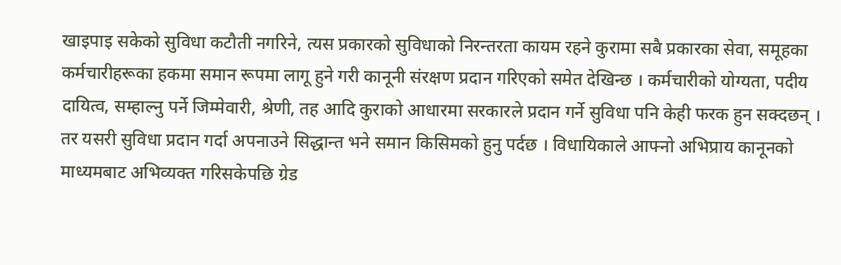खाइपाइ सकेको सुविधा कटौती नगरिने, त्यस प्रकारको सुविधाको निरन्तरता कायम रहने कुरामा सबै प्रकारका सेवा, समूहका कर्मचारीहरूका हकमा समान रूपमा लागू हुने गरी कानूनी संरक्षण प्रदान गरिएको समेत देखिन्छ । कर्मचारीको योग्यता, पदीय दायित्व, सम्हाल्नु पर्ने जिम्मेवारी, श्रेणी, तह आदि कुराको आधारमा सरकारले प्रदान गर्ने सुविधा पनि केही फरक हुन सक्दछन् । तर यसरी सुविधा प्रदान गर्दा अपनाउने सिद्धान्त भने समान किसिमको हुनु पर्दछ । विधायिकाले आफ्नो अभिप्राय कानूनको माध्यमबाट अभिव्यक्त गरिसकेपछि ग्रेड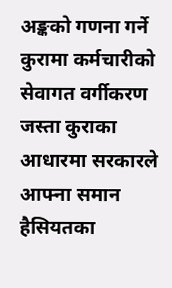अङ्कको गणना गर्ने कुरामा कर्मचारीको सेवागत वर्गीकरण जस्ता कुराका आधारमा सरकारले आफ्ना समान हैसियतका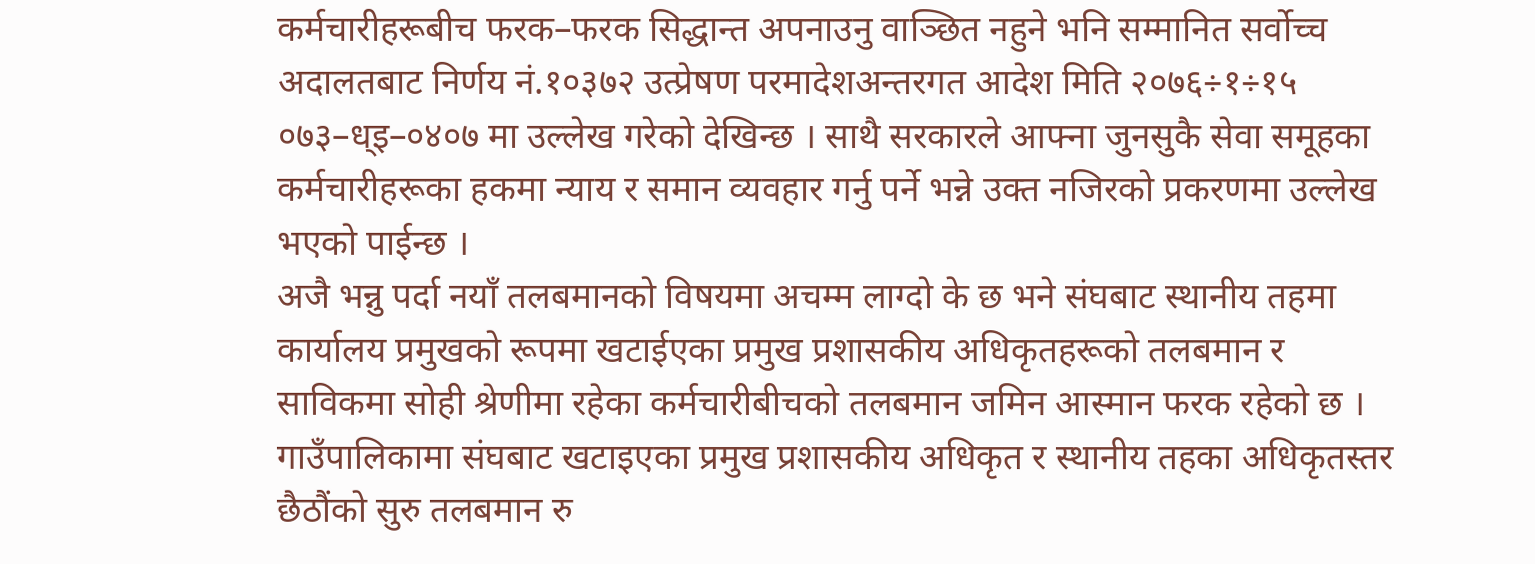कर्मचारीहरूबीच फरक–फरक सिद्धान्त अपनाउनु वाञ्छित नहुने भनि सम्मानित सर्वोच्च अदालतबाट निर्णय नं.१०३७२ उत्प्रेषण परमादेशअन्तरगत आदेश मिति २०७६÷१÷१५ ०७३–ध्इ–०४०७ मा उल्लेख गरेको देखिन्छ । साथै सरकारले आफ्ना जुनसुकै सेवा समूहका कर्मचारीहरूका हकमा न्याय र समान व्यवहार गर्नु पर्ने भन्ने उक्त नजिरको प्रकरणमा उल्लेख भएको पाईन्छ ।
अजै भन्नु पर्दा नयाँ तलबमानको विषयमा अचम्म लाग्दो के छ भने संघबाट स्थानीय तहमा कार्यालय प्रमुखको रूपमा खटाईएका प्रमुख प्रशासकीय अधिकृतहरूको तलबमान र साविकमा सोही श्रेणीमा रहेका कर्मचारीबीचको तलबमान जमिन आस्मान फरक रहेको छ । गाउँपालिकामा संघबाट खटाइएका प्रमुख प्रशासकीय अधिकृत र स्थानीय तहका अधिकृतस्तर छैठौंको सुरु तलबमान रु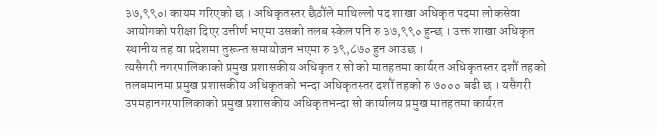३७,९९०। कायम गरिएको छ । अधिकृतस्तर छैठौंले माथिल्लो पद शाखा अधिकृत पदमा लोकसेवा आयोगको परीक्षा दिएर उत्तीर्ण भएमा उसको तलब स्केल पनि रु ३७,९९० हुन्छ । उक्त शाखा अधिकृत स्थानीय तह वा प्रदेशमा तुरून्त समायोजन भएमा रु ३९,८७० हुन आउछ ।
त्यसैगरी नगरपालिकाको प्रमुख प्रशासकीय अधिकृत र सो को मातहतमा कार्यरत अधिकृतस्तर दशौं तहको तलबमानमा प्रमुख प्रशासकीय अधिकृतको भन्दा अधिकृतस्तर दशौं तहको रु ७००० बढी छ । यसैगरी उपमहानगरपालिकाको प्रमुख प्रशासकीय अधिकृतभन्दा सो कार्यालय प्रमुख मातहतमा कार्यरत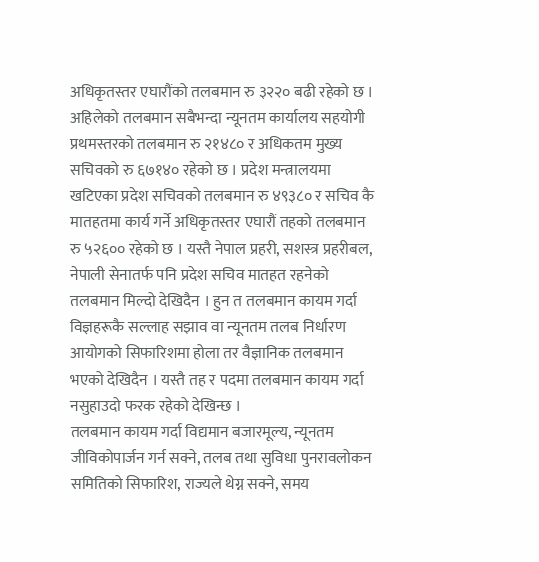अधिकृतस्तर एघारौंको तलबमान रु ३२२० बढी रहेको छ । अहिलेको तलबमान सबैभन्दा न्यूनतम कार्यालय सहयोगी प्रथमस्तरको तलबमान रु २१४८० र अधिकतम मुख्य सचिवको रु ६७१४० रहेको छ । प्रदेश मन्त्रालयमा खटिएका प्रदेश सचिवको तलबमान रु ४९३८० र सचिव कै मातहतमा कार्य गर्ने अधिकृतस्तर एघारौं तहको तलबमान रु ५२६०० रहेको छ । यस्तै नेपाल प्रहरी, सशस्त्र प्रहरीबल, नेपाली सेनातर्फ पनि प्रदेश सचिव मातहत रहनेको तलबमान मिल्दो देखिदैन । हुन त तलबमान कायम गर्दा विज्ञहरूकै सल्लाह सझाव वा न्यूनतम तलब निर्धारण आयोगको सिफारिशमा होला तर वैज्ञानिक तलबमान भएको देखिदैन । यस्तै तह र पदमा तलबमान कायम गर्दा नसुहाउदो फरक रहेको देखिन्छ ।
तलबमान कायम गर्दा विद्यमान बजारमूल्य, न्यूनतम जीविकोपार्जन गर्न सक्ने, तलब तथा सुविधा पुनरावलोकन समितिको सिफारिश, राज्यले थेग्न सक्ने, समय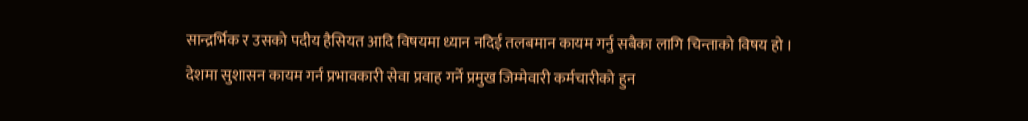सान्द्रर्भिक र उसको पदीय हैसियत आदि विषयमा ध्यान नदिई तलबमान कायम गर्नु सबैका लागि चिन्ताको विषय हो ।
देशमा सुशासन कायम गर्न प्रभावकारी सेवा प्रवाह गर्ने प्रमुख जिम्मेवारी कर्मचारीको हुन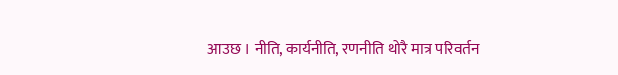आउछ । नीति, कार्यनीति, रणनीति थोरै मात्र परिवर्तन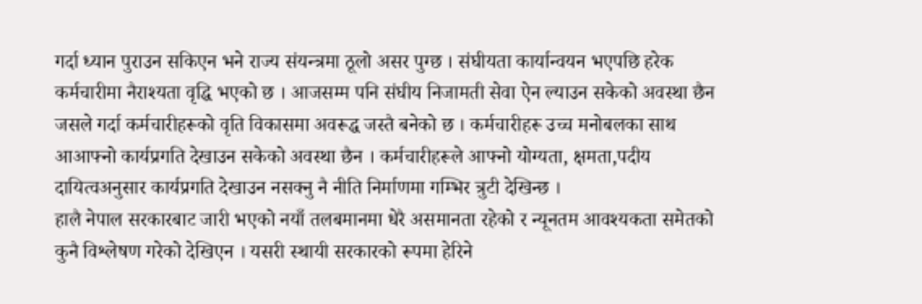गर्दा ध्यान पुराउन सकिएन भने राज्य संयन्त्रमा ठूलो असर पुग्छ । संघीयता कार्यान्वयन भएपछि हरेक कर्मचारीमा नैराश्यता वृद्धि भएको छ । आजसम्म पनि संघीय निजामती सेवा ऐन ल्याउन सकेको अवस्था छैन जसले गर्दा कर्मचारीहरूको वृति विकासमा अवरूद्ध जस्तै बनेको छ । कर्मचारीहरू उच्च मनोबलका साथ आआफ्नो कार्यप्रगति देखाउन सकेको अवस्था छैन । कर्मचारीहरूले आफ्नो योग्यता, क्षमता,पदीय दायित्वअनुसार कार्यप्रगति देखाउन नसक्नु नै नीति निर्माणमा गम्भिर त्रुटी देखिन्छ ।
हालै नेपाल सरकारबाट जारी भएको नयाँ तलबमानमा धेरै असमानता रहेको र न्यूनतम आवश्यकता समेतको कुनै विश्लेषण गरेको देखिएन । यसरी स्थायी सरकारको रूपमा हेरिने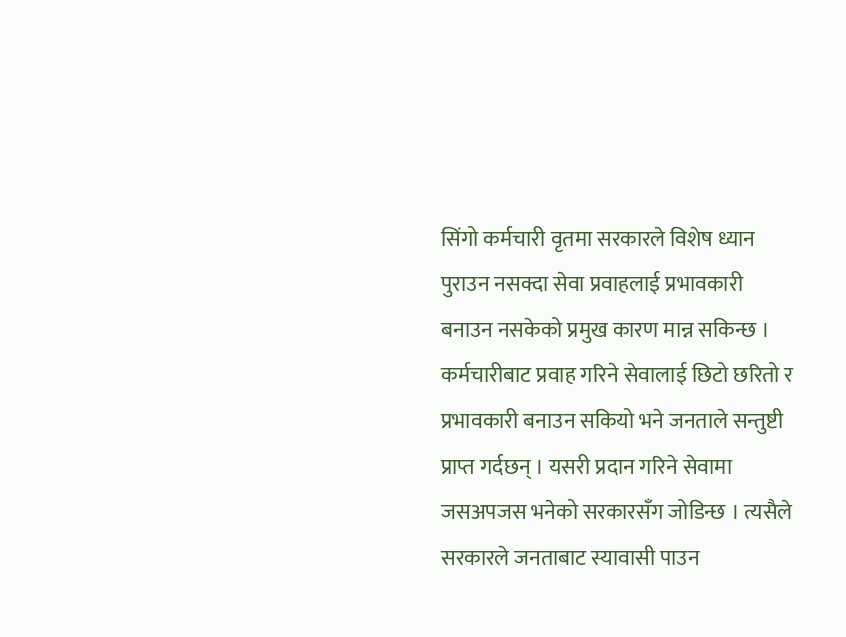सिंगो कर्मचारी वृतमा सरकारले विशेष ध्यान पुराउन नसक्दा सेवा प्रवाहलाई प्रभावकारी बनाउन नसकेको प्रमुख कारण मान्न सकिन्छ । कर्मचारीबाट प्रवाह गरिने सेवालाई छिटो छरितो र प्रभावकारी बनाउन सकियो भने जनताले सन्तुष्टी प्राप्त गर्दछन् । यसरी प्रदान गरिने सेवामा जसअपजस भनेको सरकारसँग जोडिन्छ । त्यसैले सरकारले जनताबाट स्यावासी पाउन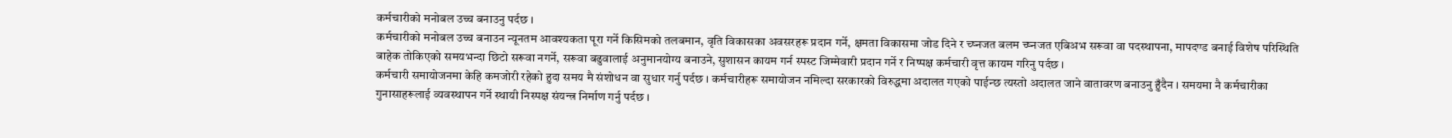कर्मचारीको मनोबल उच्च बनाउनु पर्दछ ।
कर्मचारीको मनोबल उच्च बनाउन न्यूनतम आवश्यकता पूरा गर्ने किसिमको तलबमान, वृति विकासका अवसरहरू प्रदान गर्ने, क्षमता विकासमा जोड दिने र च्ष्नजत बलम च्ष्नजत एबिअभ सरूवा वा पदस्थापना, मापदण्ड बनाई विशेष परिस्थिति बाहेक तोकिएको समयभन्दा छिटो सरूवा नगर्ने, सरूवा बढुवालाई अनुमानयोग्य बनाउने, सुशासन कायम गर्न स्पस्ट जिम्मेवारी प्रदान गर्ने र निष्पक्ष कर्मचारी वृत्त कायम गरिनु पर्दछ ।
कर्मचारी समायोजनमा केहि कमजोरी रहेको हुदा समय मै संशोधन वा सुधार गर्नु पर्दछ । कर्मचारीहरू समायोजन नमिल्दा सरकारको विरुद्धमा अदालत गएको पाईन्छ त्यस्तो अदालत जाने वातावरण बनाउनु हुँदैन । समयमा नै कर्मचारीका गुनासाहरूलाई व्यवस्थापन गर्ने स्थायी निस्पक्ष संयन्त्र निर्माण गर्नु पर्दछ ।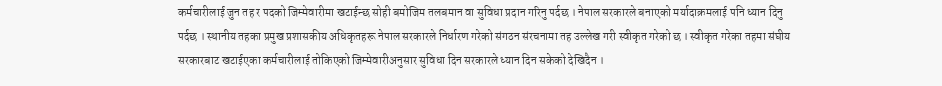कर्मचारीलाई जुन तह र पदको जिम्मेवारीमा खटाईन्छ सोही बमोजिम तलबमान वा सुविधा प्रदान गरिनु पर्दछ । नेपाल सरकारले बनाएको मर्यादाक्रमलाई पनि ध्यान दिनु पर्दछ । स्थानीय तहका प्रमुख प्रशासकीय अधिकृतहरू नेपाल सरकारले निर्धारण गरेको संगठन संरचनामा तह उल्लेख गरी स्वीकृत गरेको छ । स्वीकृत गरेका तहमा संघीय सरकारबाट खटाईएका कर्मचारीलाई तोकिएको जिम्मेवारीअनुसार सुविधा दिन सरकारले ध्यान दिन सकेको देखिदैन ।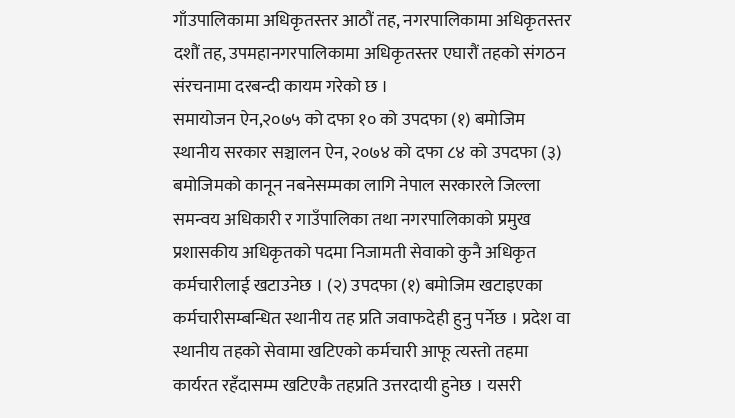गाँउपालिकामा अधिकृतस्तर आठौं तह, नगरपालिकामा अधिकृतस्तर दशौं तह, उपमहानगरपालिकामा अधिकृतस्तर एघारौं तहको संगठन संरचनामा दरबन्दी कायम गरेको छ ।
समायोजन ऐन,२०७५ को दफा १० को उपदफा (१) बमोजिम स्थानीय सरकार सञ्चालन ऐन, २०७४ को दफा ८४ को उपदफा (३) बमोजिमको कानून नबनेसम्मका लागि नेपाल सरकारले जिल्ला समन्वय अधिकारी र गाउँपालिका तथा नगरपालिकाको प्रमुख प्रशासकीय अधिकृतको पदमा निजामती सेवाको कुनै अधिकृत कर्मचारीलाई खटाउनेछ । (२) उपदफा (१) बमोजिम खटाइएका कर्मचारीसम्बन्धित स्थानीय तह प्रति जवाफदेही हुनु पर्नेछ । प्रदेश वा स्थानीय तहको सेवामा खटिएको कर्मचारी आफू त्यस्तो तहमा कार्यरत रहँदासम्म खटिएकै तहप्रति उत्तरदायी हुनेछ । यसरी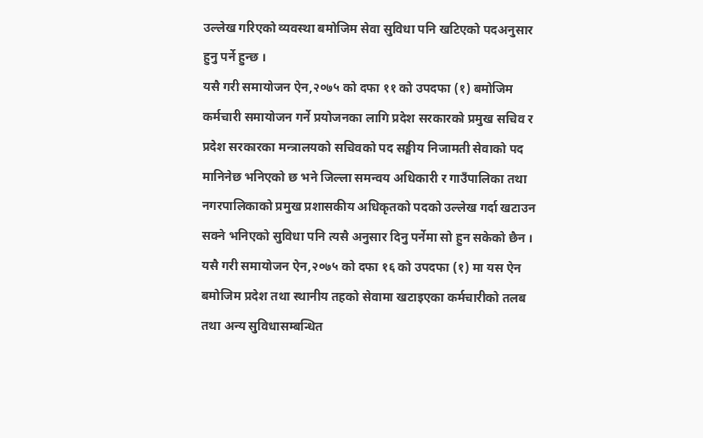उल्लेख गरिएको व्यवस्था बमोजिम सेवा सुविधा पनि खटिएको पदअनुसार हुनु पर्ने हुन्छ ।
यसै गरी समायोजन ऐन,२०७५ को दफा ११ को उपदफा (१) बमोजिम कर्मचारी समायोजन गर्ने प्रयोजनका लागि प्रदेश सरकारको प्रमुख सचिव र प्रदेश सरकारका मन्त्रालयको सचिवको पद सङ्घीय निजामती सेवाको पद मानिनेछ भनिएको छ भने जिल्ला समन्वय अधिकारी र गाउँपालिका तथा नगरपालिकाको प्रमुख प्रशासकीय अधिकृतको पदको उल्लेख गर्दा खटाउन सक्ने भनिएको सुविधा पनि त्यसै अनुसार दिनु पर्नेमा सो हुन सकेको छैन । यसै गरी समायोजन ऐन,२०७५ को दफा १६ को उपदफा (१) मा यस ऐन बमोजिम प्रदेश तथा स्थानीय तहको सेवामा खटाइएका कर्मचारीको तलब तथा अन्य सुविधासम्बन्धित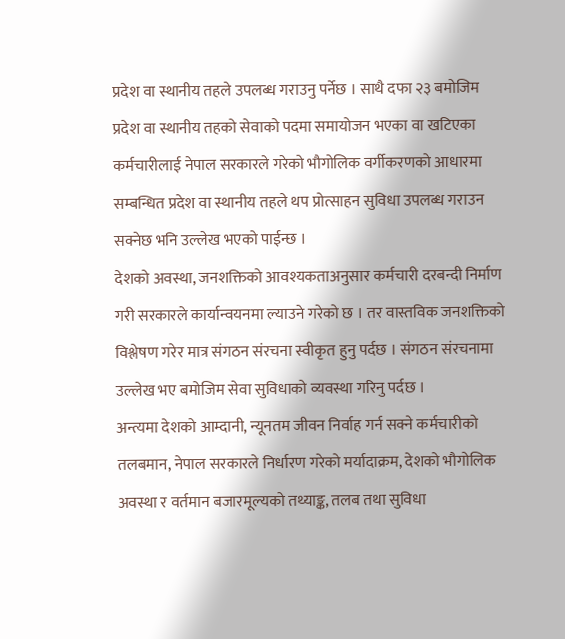प्रदेश वा स्थानीय तहले उपलब्ध गराउनु पर्नेछ । साथै दफा २३ बमोजिम प्रदेश वा स्थानीय तहको सेवाको पदमा समायोजन भएका वा खटिएका कर्मचारीलाई नेपाल सरकारले गरेको भौगोलिक वर्गीकरणको आधारमा सम्बन्धित प्रदेश वा स्थानीय तहले थप प्रोत्साहन सुविधा उपलब्ध गराउन सक्नेछ भनि उल्लेख भएको पाईन्छ ।
देशको अवस्था, जनशक्तिको आवश्यकताअनुसार कर्मचारी दरबन्दी निर्माण गरी सरकारले कार्यान्वयनमा ल्याउने गरेको छ । तर वास्तविक जनशक्तिको विश्लेषण गरेर मात्र संगठन संरचना स्वीकृत हुनु पर्दछ । संगठन संरचनामा उल्लेख भए बमोजिम सेवा सुविधाको व्यवस्था गरिनु पर्दछ ।
अन्त्यमा देशको आम्दानी, न्यूनतम जीवन निर्वाह गर्न सक्ने कर्मचारीको तलबमान, नेपाल सरकारले निर्धारण गरेको मर्यादाक्रम, देशको भौगोलिक अवस्था र वर्तमान बजारमूल्यको तथ्याङ्क, तलब तथा सुविधा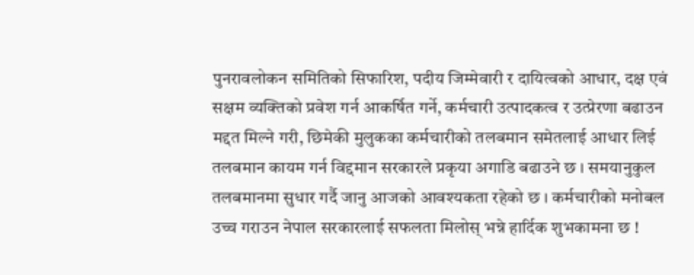पुनरावलोकन समितिको सिफारिश, पदीय जिम्मेवारी र दायित्वको आधार, दक्ष एवं सक्षम व्यक्तिको प्रवेश गर्न आकर्षित गर्ने, कर्मचारी उत्पादकत्व र उत्प्रेरणा बढाउन मद्दत मिल्ने गरी, छिमेकी मुलुकका कर्मचारीको तलबमान समेतलाई आधार लिई तलबमान कायम गर्न विद्दमान सरकारले प्रकृया अगाडि बढाउने छ । समयानुकुल तलबमानमा सुधार गर्दै जानु आजको आवश्यकता रहेको छ । कर्मचारीको मनोबल उच्च गराउन नेपाल सरकारलाई सफलता मिलोस् भन्ने हार्दिक शुभकामना छ !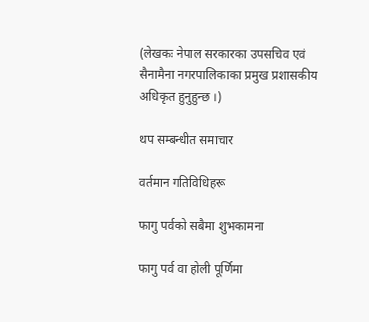(लेखकः नेपाल सरकारका उपसचिव एवं सैनामैना नगरपालिकाका प्रमुख प्रशासकीय अधिकृत हुनुहुन्छ ।)

थप सम्बन्धीत समाचार

वर्तमान गतिविधिहरू

फागु पर्वको सबैमा शुभकामना

फागु पर्व वा होली पूर्णिमा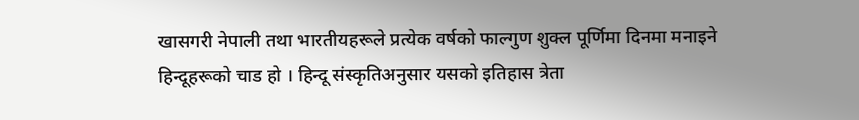खासगरी नेपाली तथा भारतीयहरूले प्रत्येक वर्षको फाल्गुण शुक्ल पूर्णिमा दिनमा मनाइने हिन्दूहरूको चाड हो । हिन्दू संस्कृतिअनुसार यसको इतिहास त्रेता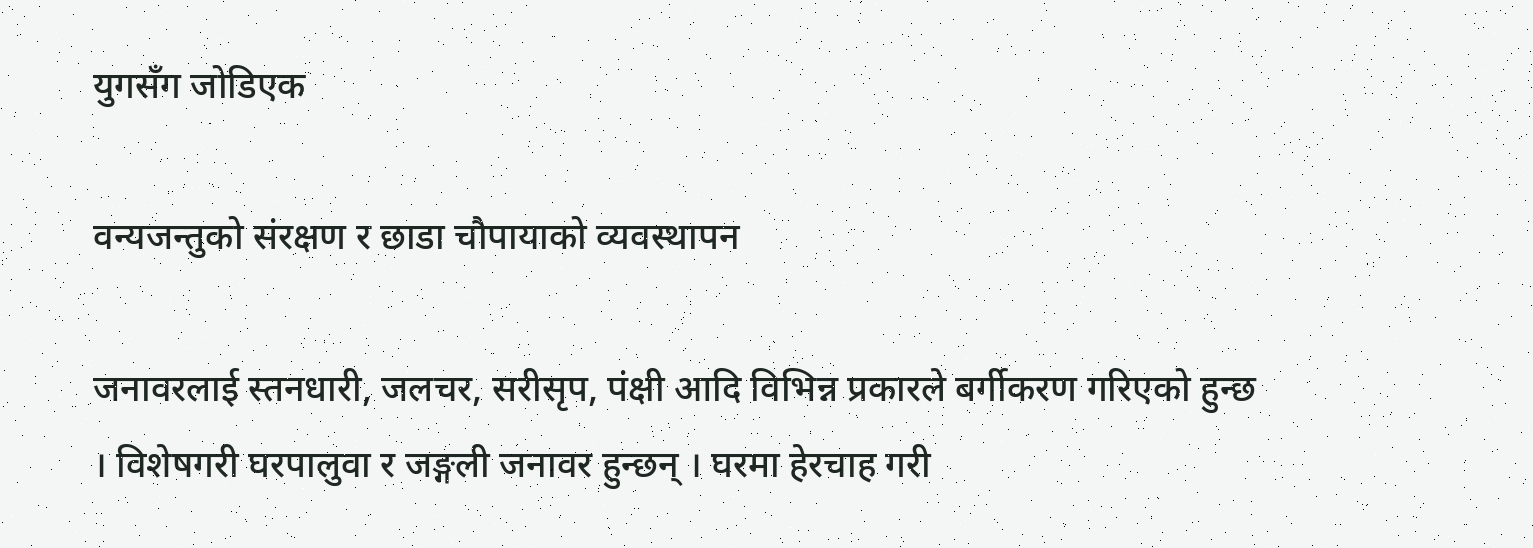युगसँग जोडिएक

वन्यजन्तुको संरक्षण र छाडा चौपायाको व्यवस्थापन

जनावरलाई स्तनधारी, जलचर, सरीसृप, पंक्षी आदि विभिन्न प्रकारले बर्गीकरण गरिएको हुन्छ । विशेषगरी घरपालुवा र जङ्गली जनावर हुन्छन् । घरमा हेरचाह गरी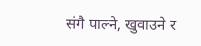संगै पाल्ने, खुवाउने र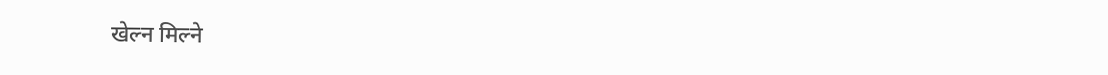खेल्न मिल्ने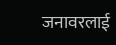जनावरलाई